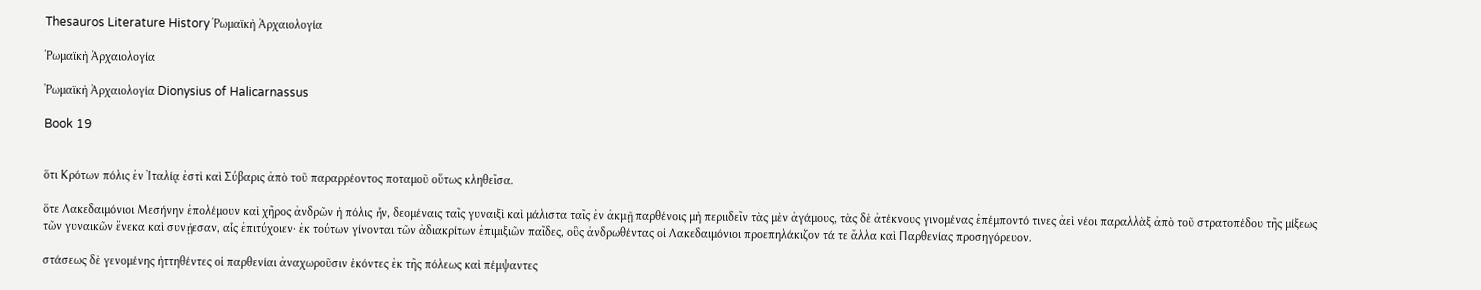Thesauros Literature History Ῥωμαϊκὴ Ἀρχαιολογία

Ῥωμαϊκὴ Ἀρχαιολογία

Ῥωμαϊκὴ Ἀρχαιολογία Dionysius of Halicarnassus

Book 19


ὅτι Κρότων πόλις ἐν Ἰταλίᾳ ἐστὶ καὶ Σύβαρις ἀπὸ τοῦ παραρρέοντος ποταμοῦ οὕτως κληθεῖσα.

ὅτε Λακεδαιμόνιοι Μεσήνην ἐπολέμουν καὶ χῆρος ἀνδρῶν ἡ πόλις ἦν, δεομέναις ταῖς γυναιξὶ καὶ μάλιστα ταῖς ἐν ἀκμῇ παρθένοις μὴ περιιδεῖν τὰς μὲν ἀγάμους, τὰς δὲ ἀτέκνους γινομένας ἐπέμποντό τινες ἀεὶ νέοι παραλλὰξ ἀπὸ τοῦ στρατοπέδου τῆς μίξεως τῶν γυναικῶν ἕνεκα καὶ συνῄεσαν, αἷς ἐπιτύχοιεν· ἐκ τούτων γίνονται τῶν ἀδιακρίτων ἐπιμιξιῶν παῖδες, οὓς ἀνδρωθέντας οἱ Λακεδαιμόνιοι προεπηλάκιζον τά τε ἄλλα καὶ Παρθενίας προσηγόρευον.

στάσεως δὲ γενομένης ἡττηθέντες οἱ παρθενίαι ἀναχωροῦσιν ἑκόντες ἐκ τῆς πόλεως καὶ πέμψαντες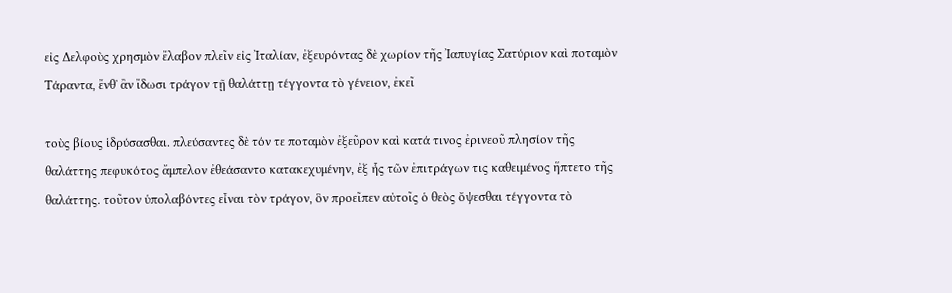εἰς Δελφοὺς χρησμὸν ἔλαβον πλεῖν εἰς Ἰταλίαν, ἐξευρόντας δὲ χωρίον τῆς Ἰαπυγίας Σατύριον καὶ ποταμὸν Τάραντα, ἔνθʼ ἂν ἴδωσι τράγον τῇ θαλάττῃ τέγγοντα τὸ γένειον, ἐκεῖ

τοὺς βίους ἱδρύσασθαι. πλεύσαντες δὲ τόν τε ποταμὸν ἐξεῦρον καὶ κατά τινος ἐρινεοῦ πλησίον τῆς θαλάττης πεφυκότος ἄμπελον ἐθεάσαντο κατακεχυμένην, ἐξ ἧς τῶν ἐπιτράγων τις καθειμένος ἥπτετο τῆς θαλάττης. τοῦτον ὑπολαβόντες εἶναι τὸν τράγον, ὃν προεῖπεν αὐτοῖς ὁ θεὸς ὄψεσθαι τέγγοντα τὸ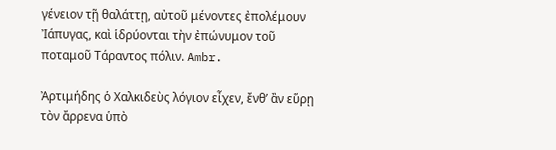γένειον τῇ θαλάττῃ, αὐτοῦ μένοντες ἐπολέμουν Ἰάπυγας, καὶ ἱδρύονται τὴν ἐπώνυμον τοῦ ποταμοῦ Τάραντος πόλιν. Ambr.

Ἀρτιμήδης ὁ Χαλκιδεὺς λόγιον εἶχεν, ἔνθʼ ἂν εὕρῃ τὸν ἄρρενα ὑπὸ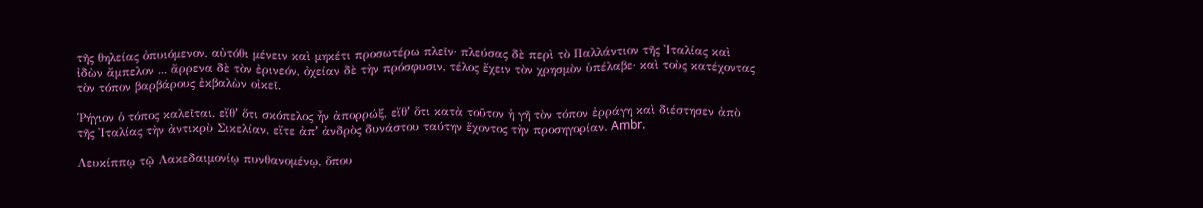τῆς θηλείας ὀπυιόμενον, αὐτόθι μένειν καὶ μηκέτι προσωτέρω πλεῖν· πλεύσας δὲ περὶ τὸ Παλλάντιον τῆς Ἰταλίας καὶ ἰδὼν ἄμπελον ... ἄρρενα δὲ τὸν ἐρινεόν, ὀχείαν δὲ τὴν πρόσφυσιν, τέλος ἔχειν τὸν χρησμὸν ὑπέλαβε· καὶ τοὺς κατέχοντας τὸν τόπον βαρβάρους ἐκβαλὼν οἰκεῖ.

Ῥήγιον ὁ τόπος καλεῖται, εἴθʼ ὅτι σκόπελος ἦν ἀπορρώξ, εἴθʼ ὅτι κατὰ τοῦτον ἡ γῆ τὸν τόπον ἐρράγη καὶ διέστησεν ἀπὸ τῆς Ἰταλίας τὴν ἀντικρὺ Σικελίαν, εἴτε ἀπʼ ἀνδρὸς δυνάστου ταύτην ἔχοντος τὴν προσηγορίαν. Ambr.

Λευκίππῳ τῷ Λακεδαιμονίῳ πυνθανομένῳ, ὅπου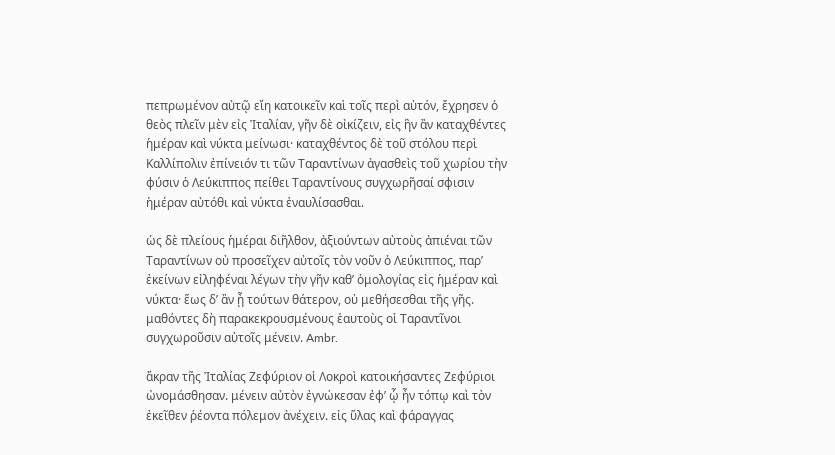πεπρωμένον αὐτῷ εἴη κατοικεῖν καὶ τοῖς περὶ αὐτόν, ἔχρησεν ὁ θεὸς πλεῖν μὲν εἰς Ἰταλίαν, γῆν δὲ οἰκίζειν, εἰς ἣν ἂν καταχθέντες ἡμέραν καὶ νύκτα μείνωσι· καταχθέντος δὲ τοῦ στόλου περὶ Καλλίπολιν ἐπίνειόν τι τῶν Ταραντίνων ἀγασθεὶς τοῦ χωρίου τὴν φύσιν ὁ Λεύκιππος πείθει Ταραντίνους συγχωρῆσαί σφισιν ἡμέραν αὐτόθι καὶ νύκτα ἐναυλίσασθαι.

ὡς δὲ πλείους ἡμέραι διῆλθον, ἀξιούντων αὐτοὺς ἀπιέναι τῶν Ταραντίνων οὐ προσεῖχεν αὐτοῖς τὸν νοῦν ὁ Λεύκιππος, παρʼ ἐκείνων εἰληφέναι λέγων τὴν γῆν καθʼ ὁμολογίας εἰς ἡμέραν καὶ νύκτα· ἕως δʼ ἂν ᾖ τούτων θάτερον, οὐ μεθήσεσθαι τῆς γῆς. μαθόντες δὴ παρακεκρουσμένους ἑαυτοὺς οἱ Ταραντῖνοι συγχωροῦσιν αὐτοῖς μένειν. Ambr.

ἄκραν τῆς Ἰταλίας Ζεφύριον οἱ Λοκροὶ κατοικήσαντες Ζεφύριοι ὠνομάσθησαν. μένειν αὐτὸν ἐγνώκεσαν ἐφʼ ᾧ ἦν τόπῳ καὶ τὸν ἐκεῖθεν ῥέοντα πόλεμον ἀνέχειν. εἰς ὕλας καὶ φάραγγας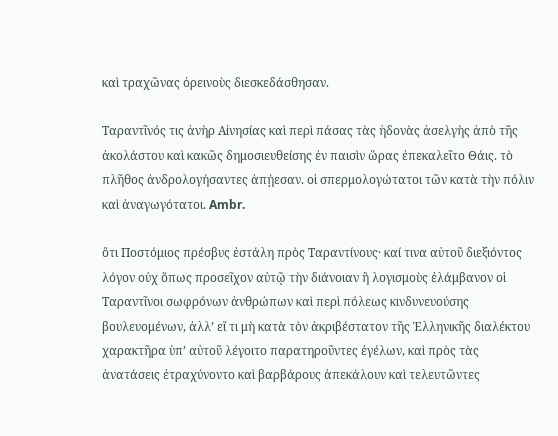καὶ τραχῶνας ὀρεινοὺς διεσκεδάσθησαν.

Ταραντῖνός τις ἀνὴρ Αἰνησίας καὶ περὶ πάσας τὰς ἡδονὰς ἀσελγὴς ἀπὸ τῆς ἀκολάστου καὶ κακῶς δημοσιευθείσης ἐν παισὶν ὥρας ἐπεκαλεῖτο Θάις. τὸ πλῆθος ἀνδρολογήσαντες ἀπῄεσαν. οἱ σπερμολογώτατοι τῶν κατὰ τὴν πόλιν καὶ ἀναγωγότατοι. Ambr.

ὅτι Ποστόμιος πρέσβυς ἐστάλη πρὸς Ταραντίνους· καί τινα αὐτοῦ διεξιόντος λόγον οὐχ ὅπως προσεῖχον αὐτῷ τὴν διάνοιαν ἢ λογισμοὺς ἐλάμβανον οἱ Ταραντῖνοι σωφρόνων ἀνθρώπων καὶ περὶ πόλεως κινδυνευούσης βουλευομένων, ἀλλʼ εἴ τι μὴ κατὰ τὸν ἀκριβέστατον τῆς Ἑλληνικῆς διαλέκτου χαρακτῆρα ὑπʼ αὐτοῦ λέγοιτο παρατηροῦντες ἐγέλων, καὶ πρὸς τὰς ἀνατάσεις ἐτραχύνοντο καὶ βαρβάρους ἀπεκάλουν καὶ τελευτῶντες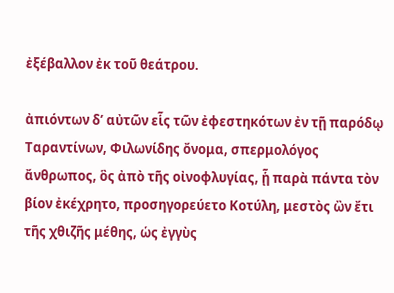ἐξέβαλλον ἐκ τοῦ θεάτρου.

ἀπιόντων δʼ αὐτῶν εἷς τῶν ἐφεστηκότων ἐν τῇ παρόδῳ Ταραντίνων, Φιλωνίδης ὄνομα, σπερμολόγος ἄνθρωπος, ὃς ἀπὸ τῆς οἰνοφλυγίας, ᾗ παρὰ πάντα τὸν βίον ἐκέχρητο, προσηγορεύετο Κοτύλη, μεστὸς ὢν ἔτι τῆς χθιζῆς μέθης, ὡς ἐγγὺς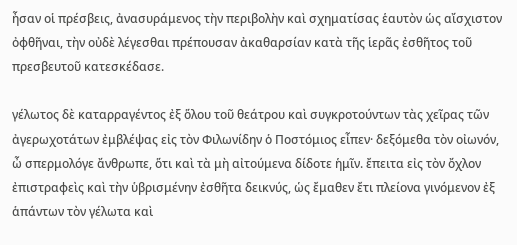ἦσαν οἱ πρέσβεις, ἀνασυράμενος τὴν περιβολὴν καὶ σχηματίσας ἑαυτὸν ὡς αἴσχιστον ὀφθῆναι, τὴν οὐδὲ λέγεσθαι πρέπουσαν ἀκαθαρσίαν κατὰ τῆς ἱερᾶς ἐσθῆτος τοῦ πρεσβευτοῦ κατεσκέδασε.

γέλωτος δὲ καταρραγέντος ἐξ ὅλου τοῦ θεάτρου καὶ συγκροτούντων τὰς χεῖρας τῶν ἀγερωχοτάτων ἐμβλέψας εἰς τὸν Φιλωνίδην ὁ Ποστόμιος εἶπεν· δεξόμεθα τὸν οἰωνόν, ὦ σπερμολόγε ἄνθρωπε, ὅτι καὶ τὰ μὴ αἰτούμενα δίδοτε ἡμῖν. ἔπειτα εἰς τὸν ὄχλον ἐπιστραφεὶς καὶ τὴν ὑβρισμένην ἐσθῆτα δεικνύς, ὡς ἔμαθεν ἔτι πλείονα γινόμενον ἐξ ἁπάντων τὸν γέλωτα καὶ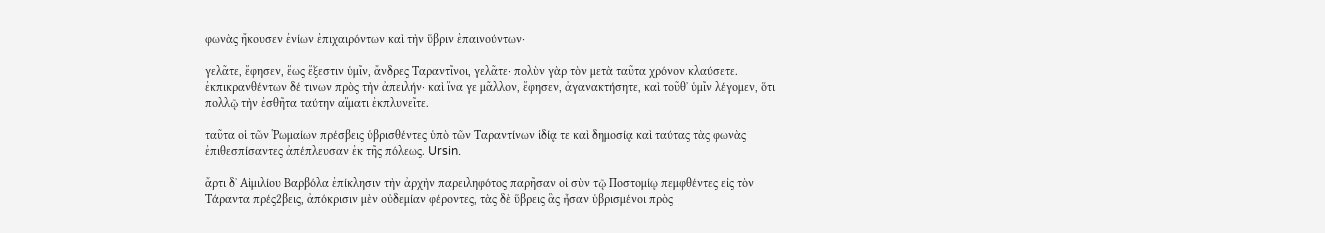φωνὰς ἤκουσεν ἐνίων ἐπιχαιρόντων καὶ τὴν ὕβριν ἐπαινούντων·

γελᾶτε, ἔφησεν, ἕως ἔξεστιν ὑμῖν, ἄνδρες Ταραντῖνοι, γελᾶτε· πολὺν γὰρ τὸν μετὰ ταῦτα χρόνον κλαύσετε. ἐκπικρανθέντων δέ τινων πρὸς τὴν ἀπειλήν· καὶ ἵνα γε μᾶλλον, ἔφησεν, ἀγανακτήσητε, καὶ τοῦθʼ ὑμῖν λέγομεν, ὅτι πολλῷ τὴν ἐσθῆτα ταύτην αἵματι ἐκπλυνεῖτε.

ταῦτα οἱ τῶν Ῥωμαίων πρέσβεις ὑβρισθέντες ὑπὸ τῶν Ταραντίνων ἰδίᾳ τε καὶ δημοσίᾳ καὶ ταύτας τὰς φωνὰς ἐπιθεσπίσαντες ἀπέπλευσαν ἐκ τῆς πόλεως. Ursin.

ἄρτι δʼ Αἰμιλίου Βαρβόλα ἐπίκλησιν τὴν ἀρχὴν παρειληφότος παρῆσαν οἱ σὺν τῷ Ποστομίῳ πεμφθέντες εἰς τὸν Τάραντα πρές2βεις, ἀπόκρισιν μὲν οὐδεμίαν φέροντες, τὰς δὲ ὕβρεις ἃς ἦσαν ὑβρισμένοι πρὸς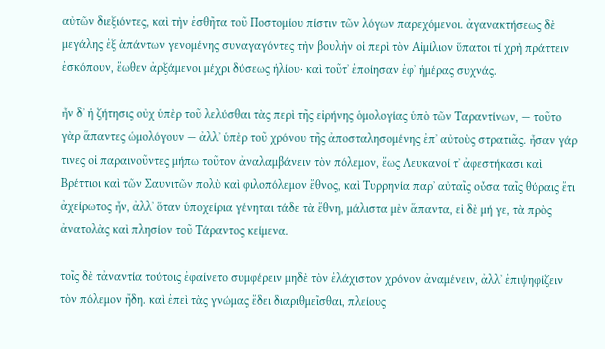αὐτῶν διεξιόντες, καὶ τὴν ἐσθῆτα τοῦ Ποστομίου πίστιν τῶν λόγων παρεχόμενοι. ἀγανακτήσεως δὲ μεγάλης ἐξ ἁπάντων γενομένης συναγαγόντες τὴν βουλὴν οἱ περὶ τὸν Αἰμίλιον ὕπατοι τί χρὴ πράττειν ἐσκόπουν, ἕωθεν ἀρξάμενοι μέχρι δύσεως ἡλίου· καὶ τοῦτʼ ἐποίησαν ἐφʼ ἡμέρας συχνάς.

ἦν δʼ ἡ ζήτησις οὐχ ὑπὲρ τοῦ λελύσθαι τὰς περὶ τῆς εἰρήνης ὁμολογίας ὑπὸ τῶν Ταραντίνων, — τοῦτο γὰρ ἅπαντες ὡμολόγουν — ἀλλʼ ὑπὲρ τοῦ χρόνου τῆς ἀποσταλησομένης ἐπʼ αὐτοὺς στρατιᾶς. ἦσαν γάρ τινες οἱ παραινοῦντες μήπω τοῦτον ἀναλαμβάνειν τὸν πόλεμον, ἕως Λευκανοί τʼ ἀφεστήκασι καὶ Βρέττιοι καὶ τῶν Σαυνιτῶν πολὺ καὶ φιλοπόλεμον ἔθνος, καὶ Τυρρηνία παρʼ αὐταῖς οὖσα ταῖς θύραις ἔτι ἀχείρωτος ἦν, ἀλλʼ ὅταν ὑποχείρια γένηται τάδε τὰ ἔθνη, μάλιστα μὲν ἅπαντα, εἰ δὲ μή γε, τὰ πρὸς ἀνατολὰς καὶ πλησίον τοῦ Τάραντος κείμενα.

τοῖς δὲ τἀναντία τούτοις ἐφαίνετο συμφέρειν μηδὲ τὸν ἐλάχιστον χρόνον ἀναμένειν, ἀλλʼ ἐπιψηφίζειν τὸν πόλεμον ἤδη. καὶ ἐπεὶ τὰς γνώμας ἔδει διαριθμεῖσθαι, πλείους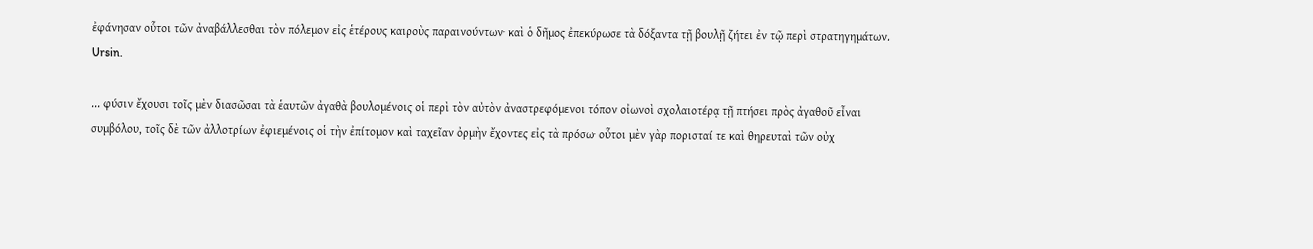ἐφάνησαν οὗτοι τῶν ἀναβάλλεσθαι τὸν πόλεμον εἰς ἑτέρους καιροὺς παραινούντων· καὶ ὁ δῆμος ἐπεκύρωσε τὰ δόξαντα τῇ βουλῇ ζήτει ἐν τῷ περὶ στρατηγημάτων. Ursin.

... φύσιν ἔχουσι τοῖς μὲν διασῶσαι τὰ ἑαυτῶν ἀγαθὰ βουλομένοις οἱ περὶ τὸν αὐτὸν ἀναστρεφόμενοι τόπον οἰωνοὶ σχολαιοτέρᾳ τῇ πτήσει πρὸς ἀγαθοῦ εἶναι συμβόλου, τοῖς δὲ τῶν ἀλλοτρίων ἐφιεμένοις οἱ τὴν ἐπίτομον καὶ ταχεῖαν ὀρμὴν ἔχοντες εἰς τὰ πρόσω· οὗτοι μὲν γὰρ πορισταί τε καὶ θηρευταὶ τῶν οὐχ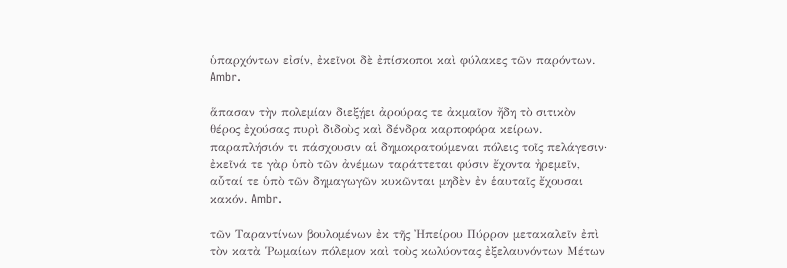ὑπαρχόντων εἰσίν, ἐκεῖνοι δὲ ἐπίσκοποι καὶ φύλακες τῶν παρόντων. Ambr.

ἅπασαν τὴν πολεμίαν διεξῄει ἀρούρας τε ἀκμαῖον ἤδη τὸ σιτικὸν θέρος ἐχούσας πυρὶ διδοὺς καὶ δένδρα καρποφόρα κείρων. παραπλήσιόν τι πάσχουσιν αἱ δημοκρατούμεναι πόλεις τοῖς πελάγεσιν· ἐκεῖνά τε γὰρ ὑπὸ τῶν ἀνέμων ταράττεται φύσιν ἔχοντα ἠρεμεῖν, αὗταί τε ὑπὸ τῶν δημαγωγῶν κυκῶνται μηδὲν ἐν ἑαυταῖς ἔχουσαι κακόν. Ambr.

τῶν Ταραντίνων βουλομένων ἐκ τῆς Ἠπείρου Πύρρον μετακαλεῖν ἐπὶ τὸν κατὰ Ῥωμαίων πόλεμον καὶ τοὺς κωλύοντας ἐξελαυνόντων Μέτων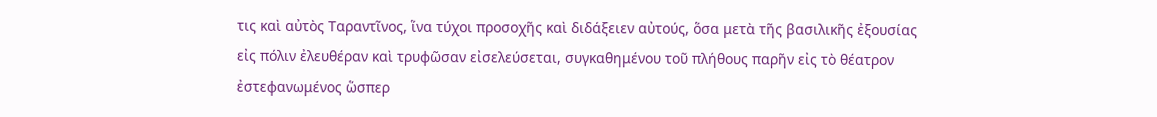τις καὶ αὐτὸς Ταραντῖνος, ἵνα τύχοι προσοχῆς καὶ διδάξειεν αὐτούς, ὅσα μετὰ τῆς βασιλικῆς ἐξουσίας εἰς πόλιν ἐλευθέραν καὶ τρυφῶσαν εἰσελεύσεται, συγκαθημένου τοῦ πλήθους παρῆν εἰς τὸ θέατρον ἐστεφανωμένος ὥσπερ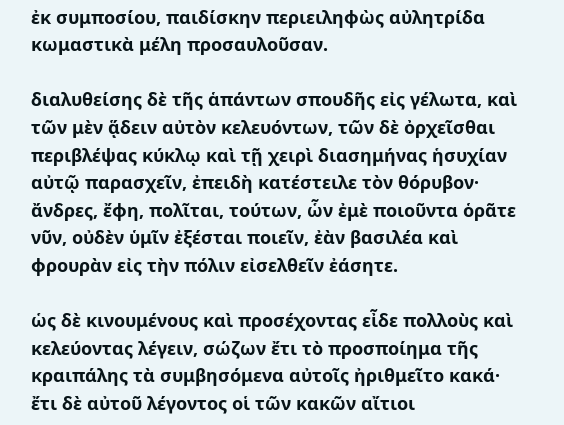ἐκ συμποσίου, παιδίσκην περιειληφὼς αὐλητρίδα κωμαστικὰ μέλη προσαυλοῦσαν.

διαλυθείσης δὲ τῆς ἁπάντων σπουδῆς εἰς γέλωτα, καὶ τῶν μὲν ᾅδειν αὐτὸν κελευόντων, τῶν δὲ ὀρχεῖσθαι περιβλέψας κύκλῳ καὶ τῇ χειρὶ διασημήνας ἡσυχίαν αὐτῷ παρασχεῖν, ἐπειδὴ κατέστειλε τὸν θόρυβον· ἄνδρες, ἔφη, πολῖται, τούτων, ὧν ἐμὲ ποιοῦντα ὁρᾶτε νῦν, οὐδὲν ὑμῖν ἐξέσται ποιεῖν, ἐὰν βασιλέα καὶ φρουρὰν εἰς τὴν πόλιν εἰσελθεῖν ἐάσητε.

ὡς δὲ κινουμένους καὶ προσέχοντας εἶδε πολλοὺς καὶ κελεύοντας λέγειν, σώζων ἔτι τὸ προσποίημα τῆς κραιπάλης τὰ συμβησόμενα αὐτοῖς ἠριθμεῖτο κακά· ἔτι δὲ αὐτοῦ λέγοντος οἱ τῶν κακῶν αἴτιοι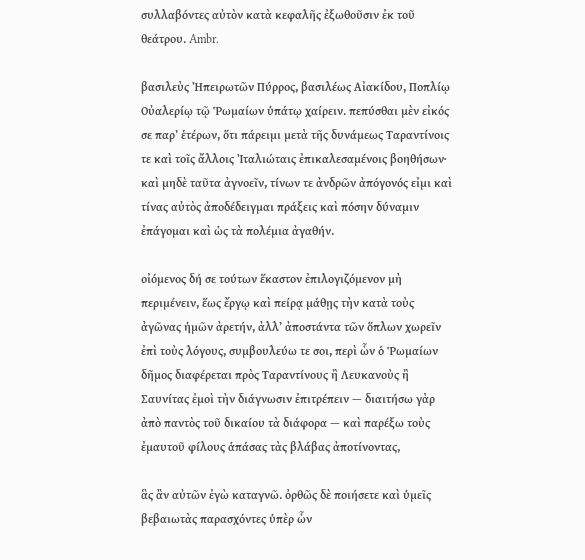συλλαβόντες αὐτὸν κατὰ κεφαλῆς ἐξωθοῦσιν ἐκ τοῦ θεάτρου. Ambr.

βασιλεὺς Ἠπειρωτῶν Πύρρος, βασιλέως Αἰακίδου, Ποπλίῳ Οὐαλερίῳ τῷ Ῥωμαίων ὑπάτῳ χαίρειν. πεπύσθαι μὲν εἰκός σε παρʼ ἑτέρων, ὅτι πάρειμι μετὰ τῆς δυνάμεως Ταραντίνοις τε καὶ τοῖς ἄλλοις Ἰταλιώταις ἐπικαλεσαμένοις βοηθήσων· καὶ μηδὲ ταῦτα ἀγνοεῖν, τίνων τε ἀνδρῶν ἀπόγονός εἰμι καὶ τίνας αὐτὸς ἀποδέδειγμαι πράξεις καὶ πόσην δύναμιν ἐπάγομαι καὶ ὡς τὰ πολέμια ἀγαθήν.

οἰόμενος δή σε τούτων ἕκαστον ἐπιλογιζόμενον μὴ περιμένειν, ἕως ἔργῳ καὶ πείρᾳ μάθῃς τὴν κατὰ τοὺς ἀγῶνας ἡμῶν ἀρετήν, ἀλλʼ ἀποστάντα τῶν ὅπλων χωρεῖν ἐπὶ τοὺς λόγους, συμβουλεύω τε σοι, περὶ ὧν ὁ Ῥωμαίων δῆμος διαφέρεται πρὸς Ταραντίνους ἢ Λευκανοὺς ἢ Σαυνίτας ἐμοὶ τὴν διάγνωσιν ἐπιτρέπειν — διαιτήσω γὰρ ἀπὸ παντὸς τοῦ δικαίου τὰ διάφορα — καὶ παρέξω τοὺς ἐμαυτοῦ φίλους ἁπάσας τὰς βλάβας ἀποτίνοντας,

ἃς ἂν αὐτῶν ἐγὼ καταγνῶ. ὀρθῶς δὲ ποιήσετε καὶ ὑμεῖς βεβαιωτὰς παρασχόντες ὑπὲρ ὧν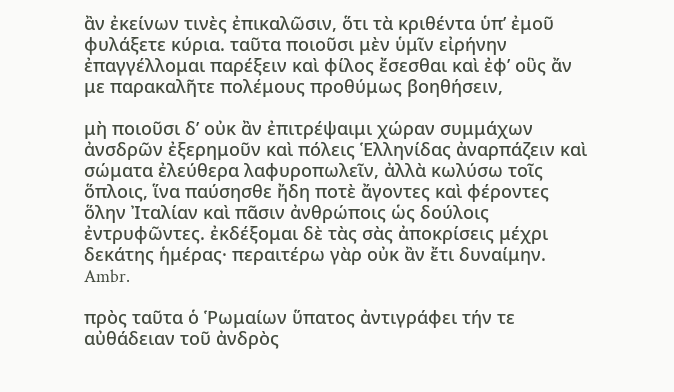ἂν ἐκείνων τινὲς ἐπικαλῶσιν, ὅτι τὰ κριθέντα ὑπʼ ἐμοῦ φυλάξετε κύρια. ταῦτα ποιοῦσι μὲν ὑμῖν εἰρήνην ἐπαγγέλλομαι παρέξειν καὶ φίλος ἔσεσθαι καὶ ἐφʼ οὓς ἄν με παρακαλῆτε πολέμους προθύμως βοηθήσειν,

μὴ ποιοῦσι δʼ οὐκ ἂν ἐπιτρέψαιμι χώραν συμμάχων ἀνσδρῶν ἐξερημοῦν καὶ πόλεις Ἑλληνίδας ἀναρπάζειν καὶ σώματα ἐλεύθερα λαφυροπωλεῖν, ἀλλὰ κωλύσω τοῖς ὅπλοις, ἵνα παύσησθε ἤδη ποτὲ ἄγοντες καὶ φέροντες ὅλην Ἰταλίαν καὶ πᾶσιν ἀνθρώποις ὡς δούλοις ἐντρυφῶντες. ἐκδέξομαι δὲ τὰς σὰς ἀποκρίσεις μέχρι δεκάτης ἡμέρας· περαιτέρω γὰρ οὐκ ἂν ἔτι δυναίμην. Ambr.

πρὸς ταῦτα ὁ Ῥωμαίων ὕπατος ἀντιγράφει τήν τε αὐθάδειαν τοῦ ἀνδρὸς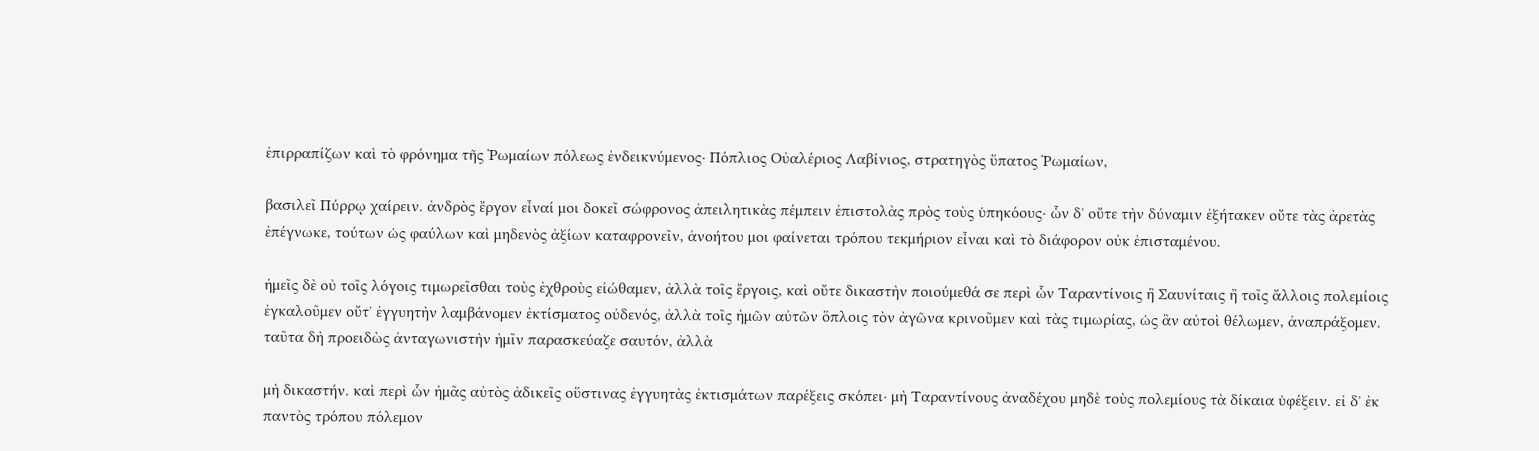ἐπιρραπίζων καὶ τὸ φρόνημα τῆς Ῥωμαίων πόλεως ἐνδεικνύμενος· Πόπλιος Οὐαλέριος Λαβίνιος, στρατηγὸς ὕπατος Ῥωμαίων,

βασιλεῖ Πύρρῳ χαίρειν. ἀνδρὸς ἔργον εἶναί μοι δοκεῖ σώφρονος ἀπειλητικὰς πέμπειν ἐπιστολὰς πρὸς τοὺς ὑπηκόους· ὧν δʼ οὔτε τὴν δύναμιν ἐξήτακεν οὔτε τὰς ἀρετὰς ἐπέγνωκε, τούτων ὡς φαύλων καὶ μηδενὸς ἀξίων καταφρονεῖν, ἀνοήτου μοι φαίνεται τρόπου τεκμήριον εἶναι καὶ τὸ διάφορον οὐκ ἐπισταμένου.

ἡμεῖς δὲ οὐ τοῖς λόγοις τιμωρεῖσθαι τοὺς ἐχθροὺς εἰώθαμεν, ἀλλὰ τοῖς ἔργοις, καὶ οὔτε δικαστὴν ποιούμεθά σε περὶ ὧν Ταραντίνοις ἢ Σαυνίταις ἢ τοῖς ἄλλοις πολεμίοις ἐγκαλοῦμεν οὔτʼ ἐγγυητὴν λαμβάνομεν ἐκτίσματος οὐδενός, ἀλλὰ τοῖς ἡμῶν αὐτῶν ὅπλοις τὸν ἀγῶνα κρινοῦμεν καὶ τὰς τιμωρίας, ὡς ἂν αὐτοὶ θέλωμεν, ἀναπράξομεν. ταῦτα δὴ προειδὼς ἀνταγωνιστὴν ἡμῖν παρασκεύαζε σαυτόν, ἀλλὰ

μὴ δικαστήν. καὶ περὶ ὧν ἡμᾶς αὐτὸς ἀδικεῖς οὕστινας ἐγγυητὰς ἐκτισμάτων παρέξεις σκόπει· μὴ Ταραντίνους ἀναδέχου μηδὲ τοὺς πολεμίους τὰ δίκαια ὑφέξειν. εἰ δʼ ἐκ παντὸς τρόπου πόλεμον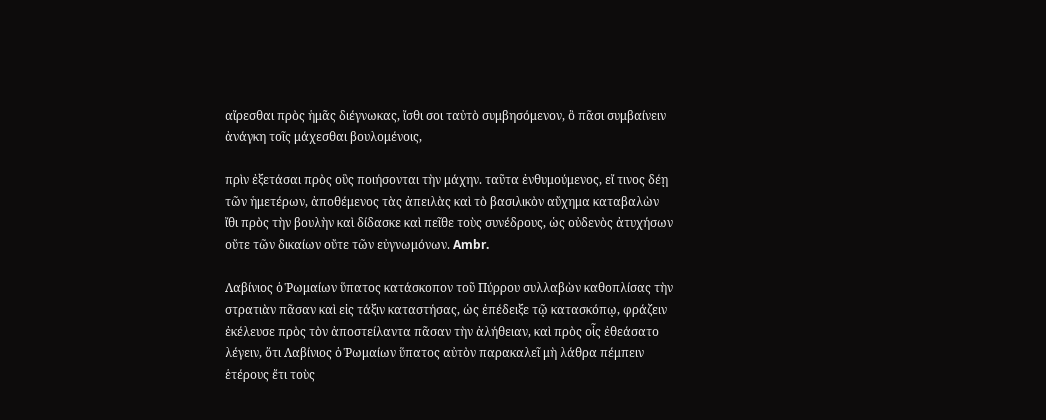αἴρεσθαι πρὸς ἡμᾶς διέγνωκας, ἴσθι σοι ταὐτὸ συμβησόμενον, ὃ πᾶσι συμβαίνειν ἀνάγκη τοῖς μάχεσθαι βουλομένοις,

πρὶν ἐξετάσαι πρὸς οὓς ποιήσονται τὴν μάχην. ταῦτα ἐνθυμούμενος, εἴ τινος δέῃ τῶν ἡμετέρων, ἀποθέμενος τὰς ἀπειλὰς καὶ τὸ βασιλικὸν αὔχημα καταβαλὼν ἴθι πρὸς τὴν βουλὴν καὶ δίδασκε καὶ πεῖθε τοὺς συνέδρους, ὡς οὐδενὸς ἀτυχήσων οὔτε τῶν δικαίων οὔτε τῶν εὐγνωμόνων. Ambr.

Λαβίνιος ὁ Ῥωμαίων ὕπατος κατάσκοπον τοῦ Πύρρου συλλαβὼν καθοπλίσας τὴν στρατιὰν πᾶσαν καὶ εἰς τάξιν καταστήσας, ὡς ἐπέδειξε τῷ κατασκόπῳ, φράζειν ἐκέλευσε πρὸς τὸν ἀποστείλαντα πᾶσαν τὴν ἀλήθειαν, καὶ πρὸς οἷς ἐθεάσατο λέγειν, ὅτι Λαβίνιος ὁ Ῥωμαίων ὕπατος αὐτὸν παρακαλεῖ μὴ λάθρα πέμπειν ἑτέρους ἔτι τοὺς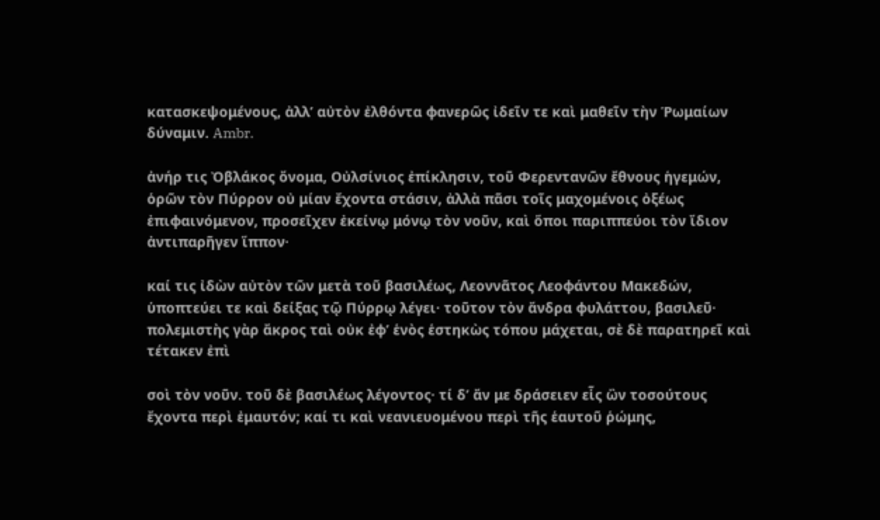κατασκεψομένους, ἀλλʼ αὐτὸν ἐλθόντα φανερῶς ἰδεῖν τε καὶ μαθεῖν τὴν Ῥωμαίων δύναμιν. Ambr.

ἀνήρ τις Ὀβλάκος ὄνομα, Οὐλσίνιος ἐπίκλησιν, τοῦ Φερεντανῶν ἔθνους ἡγεμών, ὁρῶν τὸν Πύρρον οὐ μίαν ἔχοντα στάσιν, ἀλλὰ πᾶσι τοῖς μαχομένοις ὀξέως ἐπιφαινόμενον, προσεῖχεν ἐκείνῳ μόνῳ τὸν νοῦν, καὶ ὅποι παριππεύοι τὸν ἴδιον ἀντιπαρῆγεν ἵππον·

καί τις ἰδὼν αὐτὸν τῶν μετὰ τοῦ βασιλέως, Λεοννᾶτος Λεοφάντου Μακεδών, ὑποπτεύει τε καὶ δείξας τῷ Πύρρῳ λέγει· τοῦτον τὸν ἄνδρα φυλάττου, βασιλεῦ· πολεμιστὴς γὰρ ἄκρος ταὶ οὐκ ἐφʼ ἑνὸς ἑστηκὼς τόπου μάχεται, σὲ δὲ παρατηρεῖ καὶ τέτακεν ἐπὶ

σοὶ τὸν νοῦν. τοῦ δὲ βασιλέως λέγοντος· τί δʼ ἄν με δράσειεν εἷς ὢν τοσούτους ἔχοντα περὶ ἐμαυτόν; καί τι καὶ νεανιευομένου περὶ τῆς ἑαυτοῦ ῥώμης,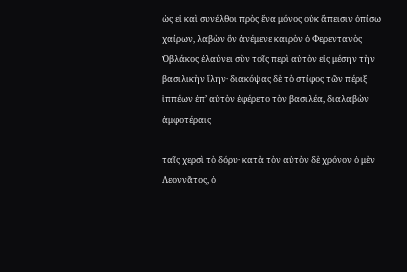ὡς εἰ καὶ συνέλθοι πρὸς ἕνα μόνος οὐκ ἄπεισιν ὀπίσω χαίρων, λαβὼν ὃν ἀνέμενε καιρὸν ὁ Φερεντανὸς Ὀβλάκος ἐλαύνει σὺν τοῖς περὶ αὐτὸν εἰς μέσην τὴν βασιλικὴν ἴλην· διακόψας δὲ τὸ στίφος τῶν πέριξ ἱππέων ἐπʼ αὐτὸν ἐφέρετο τὸν βασιλέα, διαλαβὼν ἀμφοτέραις

ταῖς χερσὶ τὸ δόρυ· κατὰ τὸν αὐτὸν δὲ χρόνον ὁ μὲν Λεοννᾶτος, ὁ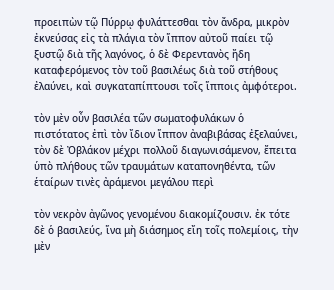προειπὼν τῷ Πύρρῳ φυλάττεσθαι τὸν ἄνδρα, μικρὸν ἐκνεύσας εἰς τὰ πλάγια τὸν ἵππον αὐτοῦ παίει τῷ ξυστῷ διὰ τῆς λαγόνος, ὁ δὲ Φερεντανὸς ἤδη καταφερόμενος τὸν τοῦ βασιλέως διὰ τοῦ στήθους ἐλαύνει, καὶ συγκαταπίπτουσι τοῖς ἵπποις ἀμφότεροι.

τὸν μὲν οὖν βασιλέα τῶν σωματοφυλάκων ὁ πιστότατος ἐπὶ τὸν ἴδιον ἵππον ἀναβιβάσας ἐξελαύνει, τὸν δὲ Ὀβλάκον μέχρι πολλοῦ διαγωνισάμενον, ἔπειτα ὑπὸ πλήθους τῶν τραυμάτων καταπονηθέντα, τῶν ἑταίρων τινὲς ἀράμενοι μεγάλου περὶ

τὸν νεκρὸν ἀγῶνος γενομένου διακομίζουσιν. ἐκ τότε δὲ ὁ βασιλεύς, ἵνα μὴ διάσημος εἴη τοῖς πολεμίοις, τὴν μὲν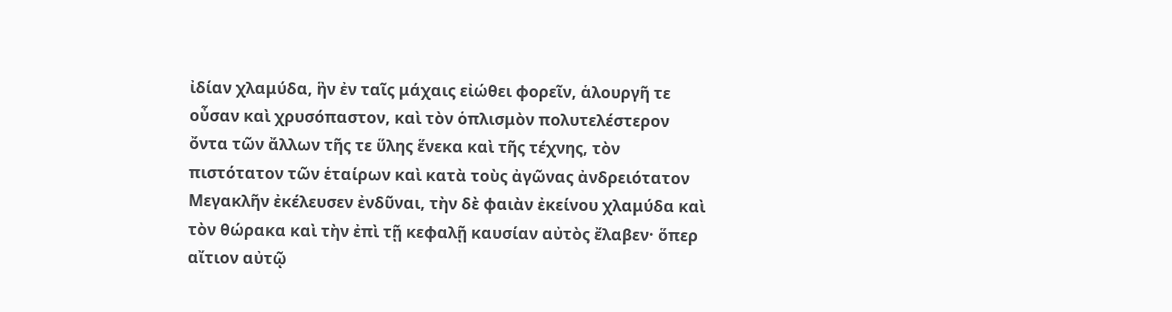ἰδίαν χλαμύδα, ἣν ἐν ταῖς μάχαις εἰώθει φορεῖν, ἁλουργῆ τε οὖσαν καὶ χρυσόπαστον, καὶ τὸν ὁπλισμὸν πολυτελέστερον ὄντα τῶν ἄλλων τῆς τε ὕλης ἕνεκα καὶ τῆς τέχνης, τὸν πιστότατον τῶν ἑταίρων καὶ κατὰ τοὺς ἀγῶνας ἀνδρειότατον Μεγακλῆν ἐκέλευσεν ἐνδῦναι, τὴν δὲ φαιὰν ἐκείνου χλαμύδα καὶ τὸν θώρακα καὶ τὴν ἐπὶ τῇ κεφαλῇ καυσίαν αὐτὸς ἔλαβεν· ὅπερ αἴτιον αὐτῷ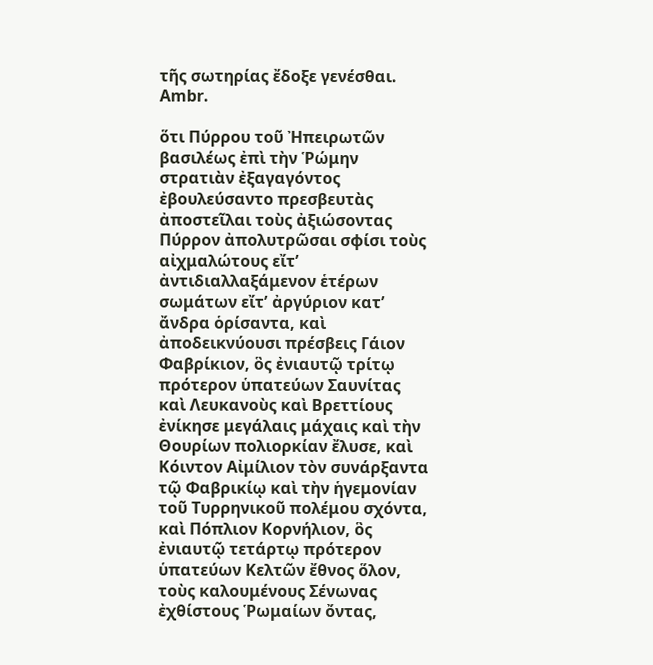τῆς σωτηρίας ἔδοξε γενέσθαι. Ambr.

ὅτι Πύρρου τοῦ Ἠπειρωτῶν βασιλέως ἐπὶ τὴν Ῥώμην στρατιὰν ἐξαγαγόντος ἐβουλεύσαντο πρεσβευτὰς ἀποστεῖλαι τοὺς ἀξιώσοντας Πύρρον ἀπολυτρῶσαι σφίσι τοὺς αἰχμαλώτους εἴτʼ ἀντιδιαλλαξάμενον ἑτέρων σωμάτων εἴτʼ ἀργύριον κατʼ ἄνδρα ὁρίσαντα, καὶ ἀποδεικνύουσι πρέσβεις Γάιον Φαβρίκιον, ὃς ἐνιαυτῷ τρίτῳ πρότερον ὑπατεύων Σαυνίτας καὶ Λευκανοὺς καὶ Βρεττίους ἐνίκησε μεγάλαις μάχαις καὶ τὴν Θουρίων πολιορκίαν ἔλυσε, καὶ Κόιντον Αἰμίλιον τὸν συνάρξαντα τῷ Φαβρικίῳ καὶ τὴν ἡγεμονίαν τοῦ Τυρρηνικοῦ πολέμου σχόντα, καὶ Πόπλιον Κορνήλιον, ὃς ἐνιαυτῷ τετάρτῳ πρότερον ὑπατεύων Κελτῶν ἔθνος ὅλον, τοὺς καλουμένους Σένωνας ἐχθίστους Ῥωμαίων ὄντας,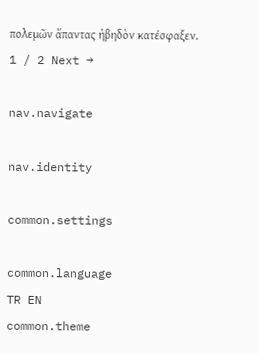πολεμῶν ἅπαντας ἡβηδὸν κατέσφαξεν.
1 / 2 Next →

nav.navigate

nav.identity

common.settings

common.language
TR EN
common.theme